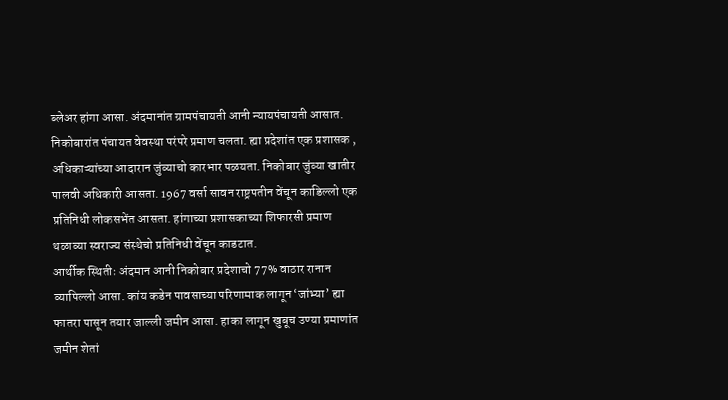ब्लेअर हांगा आसा. अंदमानांत ग्रामपंचायती आनी न्यायपंचायती आसात. निकोबारांत पंचायत वेवस्था परंपरे प्रमाण चलता. ह्या प्रदेशांत एक प्रशासक , अधिकाऱ्यांच्या आदारान जुंव्याचो कारभार पळयता. निकोबार जुंव्या खातीर पालवी अधिकारी आसता. 1967 वर्सा सावन राष्ट्रपतीन वेंचून काडिल्लो एक प्रतिनिधी लोकसभेंत आसता. हांगाच्या प्रशासकाच्या शिफारसी प्रमाण थळाव्या स्वराज्य संस्थेचो प्रतिनिधी वेंचून काडटात.
आर्थीक स्थितीः अंदमान आनी निकोबार प्रदेशाचो 77% वाठार रानान व्यापिल्लो आसा. कांय कडेन पावसाच्या परिणामाक लागून ‘जांभ्या’ ह्या फातरा पासून तयार जाल्ली जमीन आसा. हाका लागून खुबूच उण्या प्रमाणांत जमीन शेतां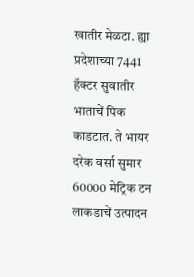खातीर मेळटा. ह्या प्रदेशाच्या 7441 हॅक्टर सुवातीर भाताचें पिक काडटात. ते भायर दरेक वर्सा सुमार 60000 मेट्रिक टन लाकडाचें उत्पादन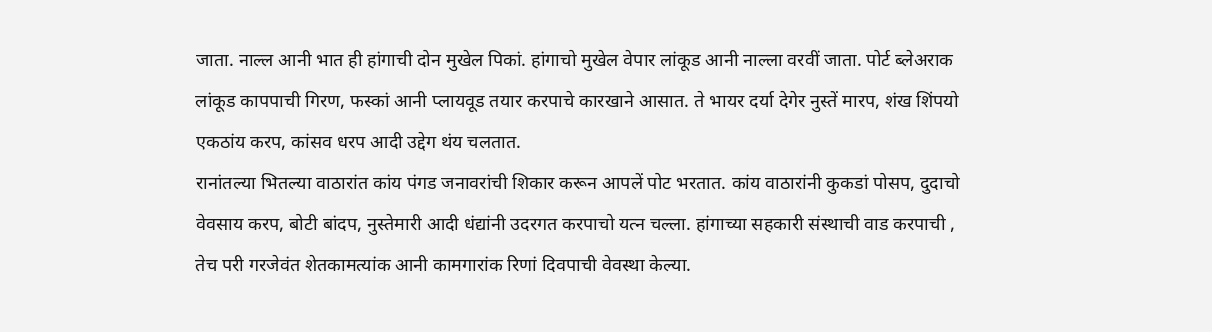जाता. नाल्ल आनी भात ही हांगाची दोन मुखेल पिकां. हांगाचो मुखेल वेपार लांकूड आनी नाल्ला वरवीं जाता. पोर्ट ब्लेअराक लांकूड कापपाची गिरण, फस्कां आनी प्लायवूड तयार करपाचे कारखाने आसात. ते भायर दर्या देगेर नुस्तें मारप, शंख शिंपयो एकठांय करप, कांसव धरप आदी उद्देग थंय चलतात.
रानांतल्या भितल्या वाठारांत कांय पंगड जनावरांची शिकार करून आपलें पोट भरतात. कांय वाठारांनी कुकडां पोसप, दुदाचो वेवसाय करप, बोटी बांदप, नुस्तेमारी आदी धंद्यांनी उदरगत करपाचो यत्न चल्ला. हांगाच्या सहकारी संस्थाची वाड करपाची , तेच परी गरजेवंत शेतकामत्यांक आनी कामगारांक रिणां दिवपाची वेवस्था केल्या.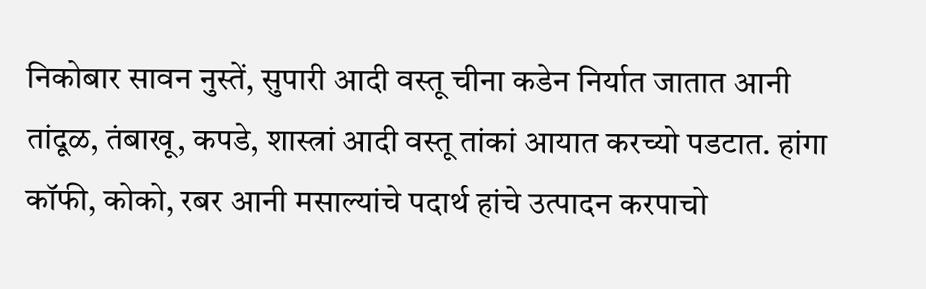निकोबार सावन नुस्तें, सुपारी आदी वस्तू चीना कडेन निर्यात जातात आनी तांदूळ, तंबाखू, कपडे, शास्त्रां आदी वस्तू तांकां आयात करच्यो पडटात. हांगा कॉफी, कोको, रबर आनी मसाल्यांचे पदार्थ हांचे उत्पादन करपाचो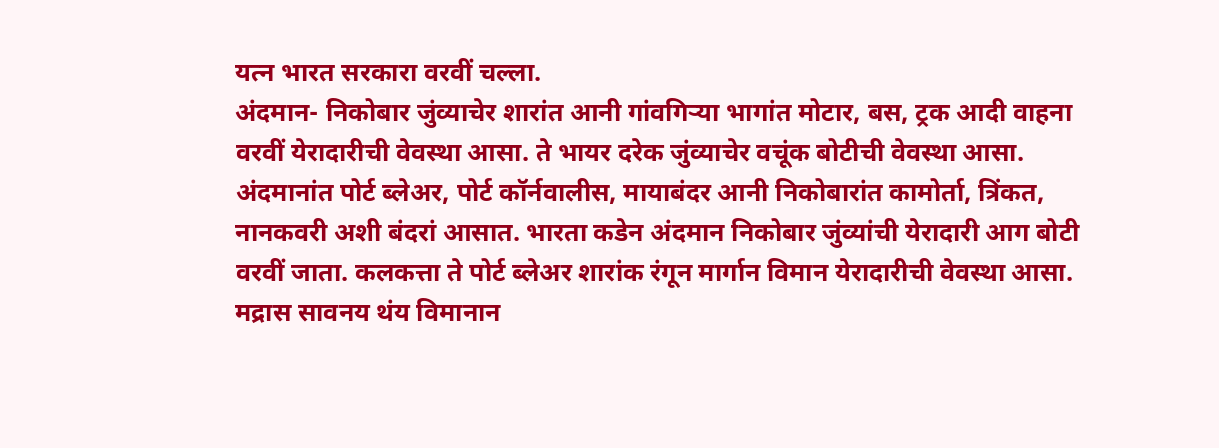यत्न भारत सरकारा वरवीं चल्ला.
अंदमान- निकोबार जुंव्याचेर शारांत आनी गांवगिऱ्या भागांत मोटार, बस, ट्रक आदी वाहना वरवीं येरादारीची वेवस्था आसा. ते भायर दरेक जुंव्याचेर वचूंक बोटीची वेवस्था आसा. अंदमानांत पोर्ट ब्लेअर, पोर्ट कॉर्नवालीस, मायाबंदर आनी निकोबारांत कामोर्ता, त्रिंकत, नानकवरी अशी बंदरां आसात. भारता कडेन अंदमान निकोबार जुंव्यांची येरादारी आग बोटी वरवीं जाता. कलकत्ता ते पोर्ट ब्लेअर शारांक रंगून मार्गान विमान येरादारीची वेवस्था आसा. मद्रास सावनय थंय विमानान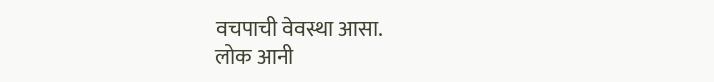वचपाची वेवस्था आसा.
लोक आनी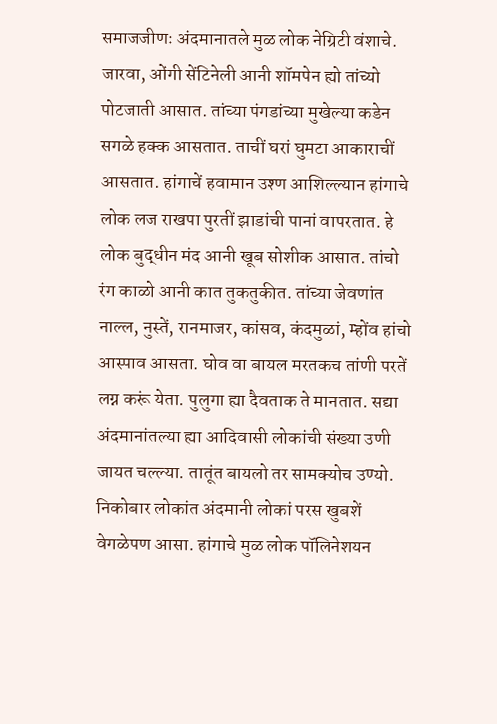समाजजीणः अंदमानातले मुळ लोक नेग्रिटी वंशाचे. जारवा, ओंगी सेंटिनेली आनी शॉमपेन ह्यो तांच्यो पोटजाती आसात. तांच्या पंगडांच्या मुखेल्या कडेन सगळे हक्क आसतात. ताचीं घरां घुमटा आकाराचीं आसतात. हांगाचें हवामान उश्ण आशिल्ल्यान हांगाचे लोक लज राखपा पुरतीं झाडांची पानां वापरतात. हे लोक बुद्धीन मंद आनी खूब सोशीक आसात. तांचो रंग काळो आनी कात तुकतुकीत. तांच्या जेवणांत नाल्ल, नुस्तें, रानमाजर, कांसव, कंदमुळां, म्होंव हांचो आस्पाव आसता. घोव वा बायल मरतकच तांणी परतें लग्न करूं येता. पुलुगा ह्या दैवताक ते मानतात. सद्या अंदमानांतल्या ह्या आदिवासी लोकांची संख्या उणी जायत चल्ल्या. तातूंत बायलो तर सामक्योच उण्यो.
निकोबार लोकांत अंदमानी लोकां परस खुबशें वेगळेपण आसा. हांगाचे मुळ लोक पॉलिनेशयन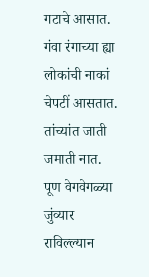गटाचे आसात. गंवा रंगाच्या ह्या लोकांची नाकां चेपटीं आसतात. तांच्यांत जाती जमाती नात. पूण वेगवेगळ्या जुंव्यार राविल्ल्यान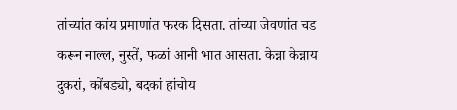तांच्यांत कांय प्रमाणांत फरक दिसता. तांच्या जेवणांत चड करून नाल्ल, नुस्तें, फळां आनी भात आसता. केन्ना केन्नाय दुकरां, कोंबड्यो, बदकां हांचोय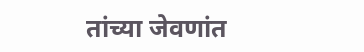तांच्या जेवणांत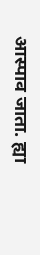आस्पाव जाता. ह्या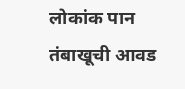लोकांक पान तंबाखूची आवड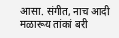आसा. संगीत, नाच आदी मळारूय तांकां बरी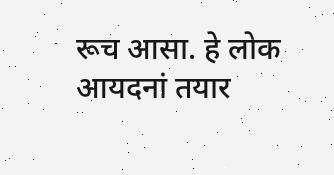रूच आसा. हे लोक आयदनां तयार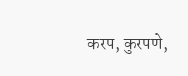करप, कुरपणे,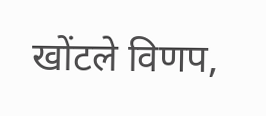खोंटले विणप,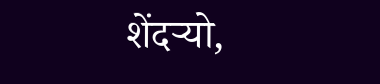शेंदऱ्यो,